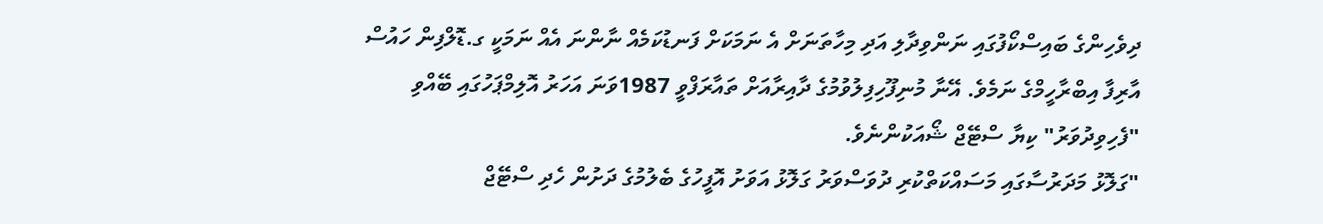ދިވެހިންގެ ބައިސްކޯފުގައި ނަންވިދާލި އަދި މިހާތަނަށް އެ ނަމަކަށް ފަނޑުކަމެއް ނާންނަ އެއް ނަމަކީ ގ.ޑޮލްފިން ހައުސް އާރިފާ އިބްރާހީމްގެ ނަމެވެ. އޭނާ މުނިފޫހިފިލުވުމުގެ ދާއިރާއަށް ތައާރަފްވީ 1987ވަނަ އަހަރު އޮލިމްޕަހުގައި ބޭއްވި "ފެހިވިދުވަރު" ކިޔާ ސްޓޭޖް ޝޯއަކުންނެވެ.
"ގަލޮޅު މަދަރުސާގައި މަސައްކަތްކުރި ދުވަސްވަރު ގަލޮޅު އަވަށު އޮފީހުގެ ބެލުމުގެ ދަށުން ހެދި ސްޓޭޖް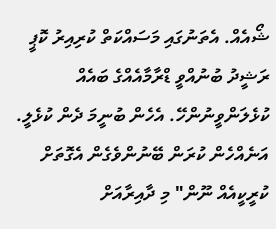ޝޯއެއް. އެތަނުގައި މަސައްކަތް ކުރިއިރު ކޮޕީ ރަޝީދު ބުނުއްވީ ޑްރާމާއެއްގެ ބައެއް ކުޅެލަންވީނުންހޭ. އެހެން ބުނީމަ ދެން ކުޅެލީ. އަނެއްހެން ކުރަން ބޭނުންވެގެން އެގޮތަށް ކުރީކީއެއް ނޫން" މި ދާއިރާއަށް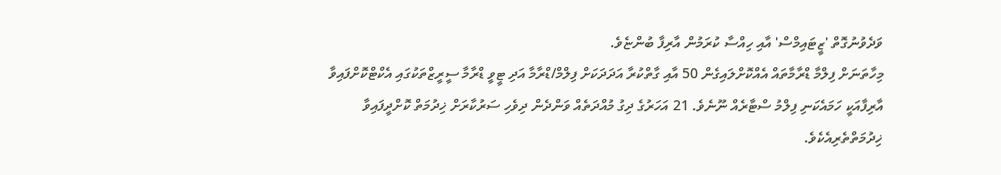ވަދެވުނުގޮތް 'ޒީޓައިމްސް' އާއި ހިއްސާ ކުރަމުން އާރިފާ ބުންޏެވެ.
މިހާތަނަށް ފިލްމާ ޑްރާމާތައް އެއްކޮށްލައިގެން 50 އާއި ގާތްކުރާ އަދަދަކަށް ފިލްމް/ޑްރާމާ އަދި ޓީވީ ޑްރާމާ ސީރީޒްތަކުގައި އެކްޓްކޮށްފައިވާ އާރިފާއަކީ ހަމައެކަނި ފިލްމު ސްޓާރެއް ނޫނެވެ. 21 އަހަރުގެ ދިގު މުއްދަތެއް ވަންދެން ދިވެހި ސަރުކާރަށް ޚިދުމަތް ކޮށްދީފައިވާ ޚިދުމަތްތެރިއެކެވެ.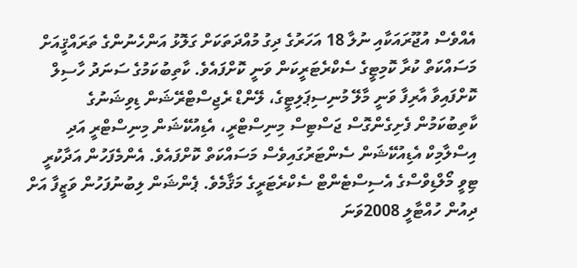އެއްވެސް އުޖޫރައަކާއި ނުލާ 18 އަހަރުގެ ދިގު މުއްދަތަކަށް ގަލޮޅު އަންހެނުންގެ ތަރައްޤީއަށް މަސައްކަތް ކުރާ ކޮމިޓީގެ ސެކްރެޓަރީކަން ވަނީ ކޮށްފައެވެ. ކާތިބުކަމުގެ ސަނަދު ހާސިލް ކޮށްފައިވާ އާރިފާ ވަނީ މާލޭ މުނިސިޕަލިޓީގެ، ލޭންޑް ރެޖިސްޓްރޭޝަން ޑިވިޝަނުގެ ކާތިބުކަމުން ފެށިގެންގޮސް ޖަސްޓިސް މިނިސްޓްރީ، އެޑިއުކޭޝަން މިނިސްޓްރީ އަދި އިސްލާމިކް އެޑިއުކޭޝަން ސެންޓަރުގައިވެސް މަސައްކަތް ކޮށްފައެވެ. އެންމެފަހުން އަދާކުރީ ޓިވީ މޯލްޑިވްސްގެ އެސިސްޓެންޓް ސެކްރެޓަރީގެ މަޤާމެވެ. ޕެންޝަން ލިބުނުފަހުން ވަޒީފާ އަށް ދިއުން ހުއްޓާލީ 2008ވަނަ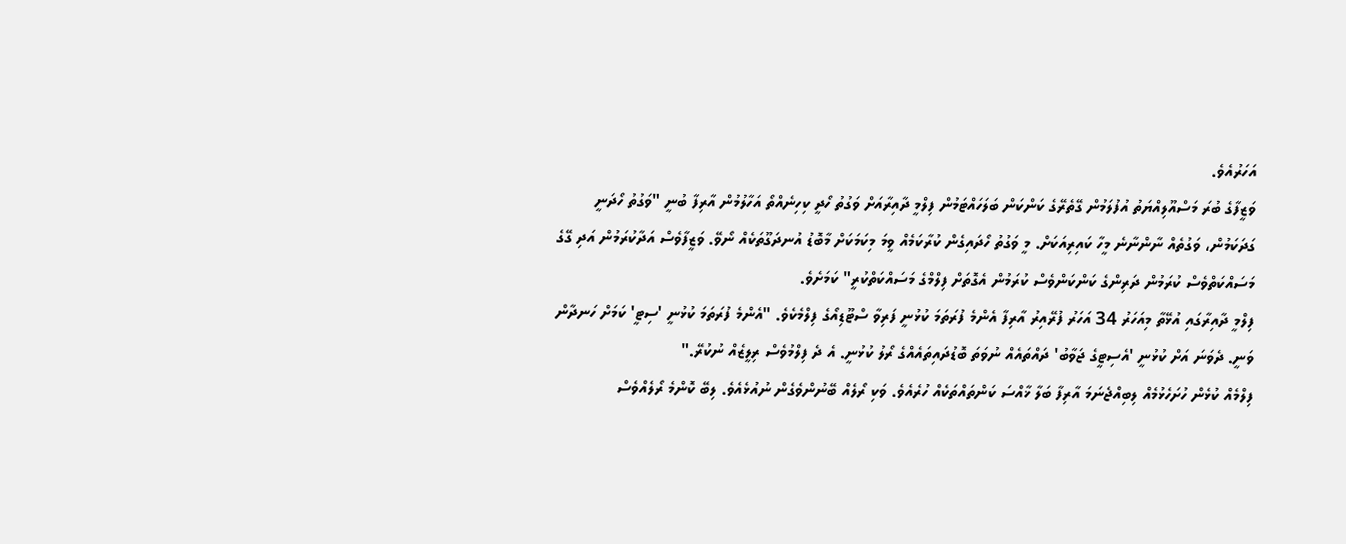އަހަރުއެވެ.
ވަޒީފާގެ ބުރަ މަސްއޫލިއްޔަތު އުފުލަމުން ގޭތެރޭގެ ކަންކަން ބަލަހައްޓަމުން ފިލްމީ ދާއިރާއަށް ވަގުތު ހޯދީ ކިހިނެއްތޯ އަހާލުމުން އާރިފާ ބުނީ "ވަގުތު ހޯދަނީ ގަދަކަމުން، ވަގުތެއް ނާންނާނެ މީހާ ކައިރިއަކަށް. މީ ވަގުތު ހޯދައިގެން ކުރާކަމެއް ވީމަ މިކަމަކަށް މާބޮޑު އުނދަގޫތަކެއް ނޯވޭ. ވަޒީފާވެސް އަދާކުރަމުން އަދި ގޭގެ މަސައްކަތްވެސް ކުރަމުން ދަރިންގެ ކަންކަންވެސް ކުރަމުން އެގޮތަށް ފިލްމްގެ މަސައްކަތްކުރީ" ކަމަށެވެ.
ފިލްމީ ދާއިރާގައި އުޅޭތާ މިއަހަރު 34 އަހަރު ފުރޭއިރު އާރިފާ އެންމެ ފުރަތަމަ ކުޅުނީ ފަރިވާ ސްޓޫޑިއޯގެ ފިލްމެކެވެ. "އެންމެ ފުރަތަމަ ކުޅުނީ 'ސިޓީ' ކަމަށް ހަނދާން ވަނީ. ދެވަނަ އަށް ކުޅުނީ 'އެސިޓީގެ ޖަވާބު' ދައްތައެއް ނުވަތަ ބޮޑުދައިތައެއްގެ ރޯލު ކުޅުނީ. އެ ދެ ފިލްމުވެސް ރިލީޒެއް ނުކުރޭ."
ފިލްމެއް ކުޅެން ހުށަހެޅުމެއް ލިބިއްޖެނަމަ އާރިފާ ބަލާ ޚާއްސަ ކަންތައްތަކެއް ހުރެއެވެ. ވަކި ރޯލެއް ބޭނުންވެގެން ނުއުޅެއެވެ. ލިބޭ ކޮންމެ ރޯލެއްވެސް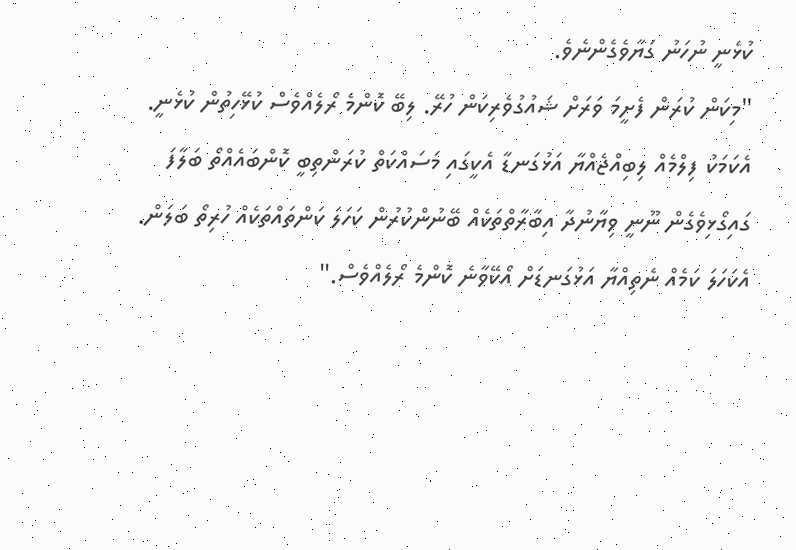ކުޅެނީ ނުހަނު ގަޔާވެގެންނެވެ.
"މިކަން ކުރަން ފެށީމަ ވަރަށް ޝައުގުވެރިކަން ހުރޭ. ލިބޭ ކޮންމެ ރޯލެއްވެސް ކުޅޭހިތުން ކުޅެނީ. އެކަމަކު ފިލްމެއް ލިބިއްޖެއްޔާ އަޅުގަނޑާ އެކީގައި މަސައްކަތް ކުރަންތިބީ ކޮންބައެއްތޯ ބަލާފަ ގައިގޯޅިވެގެން ނޫނީ ވިޔާނުދާ އިބާރާތްތަކެއް ބޭނުންކުރުން ކަހަލަ ކަންތައްތަކެއް ހުރިތޯ ބަލަން. އެކަހަލަ ކަމެއް ނެތިއްޔާ އަޅުގަނޑަށް އޯކޭވާނެ ކޮންމެ ރޯލެއްވެސް."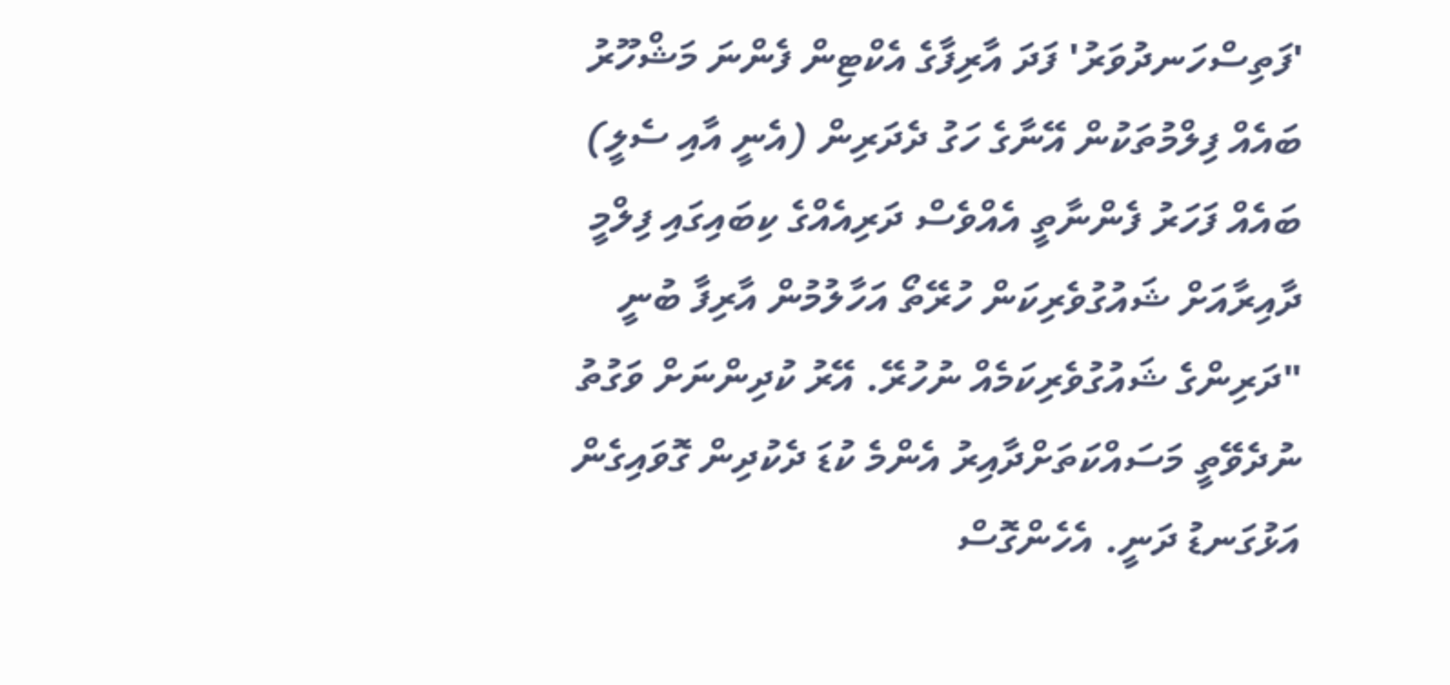'ފަތިސްހަނދުވަރު' ފަދަ އާރިފާގެ އެކްޓިން ފެންނަ މަޝްހޫރު ބައެއް ފިލްމުތަކުން އޭނާގެ ހަގު ދެދަރިން (އެނީ އާއި ސެލީ) ބައެއް ފަހަރު ފެންނާތީ އެއްވެސް ދަރިއެއްގެ ކިބައިގައި ފިލްމީ ދާއިރާއަށް ޝައުގުވެރިކަން ހުރޭތޯ އަހާލުމުން އާރިފާ ބުނީ "ދަރިންގެ ޝައުގުވެރިކަމެއް ނުހުރޭ. އޭރު ކުދިންނަށް ވަގުތު ނުދެވޭތީ މަސައްކަތަށްދާއިރު އެންމެ ކުޑަ ދެކުދިން ގޮވައިގެން އަޅުގަނޑު ދަނީ. އެހެންގޮސް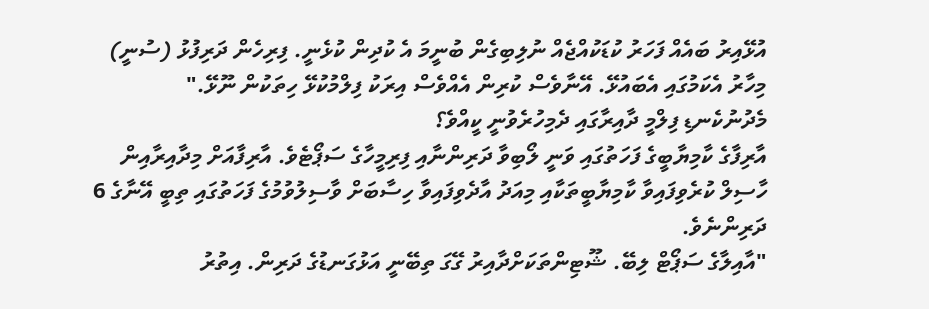އުޅޭއިރު ބައެއް ފަހަރު ކުޑަކުއްޖެއް ނުލިބިގެން ބުނީމަ އެ ކުދިން ކުޅެނީ. ފިރިހެން ދަރިފުޅު (ސުނީ) މިހާރު އެކަމުގައި އެބައުޅޭ. އޭނާވެސް ކުރިން އެއްވެސް އިރަކު ފިލްމުކުޅޭ ހިތަކުން ނޫޅޭ."
މެދުނުކެނޑި ފިލްމީ ދާއިރާގައި ދެމިހުރެވުނީ ކީއްވެ؟
އާރިފާގެ ކާމިޔާބީގެ ފަހަތުގައި ވަނީ ލޯބިވާ ދަރިންނާއި ފިރިމީހާގެ ސަޕޯޓެވެ. އާރިފާއަށް މިދާއިރާއިން ހާސިލް ކުރެވިފައިވާ ކާމިޔާބީތަކާއި މިއަދު އާދެވިފައިވާ ހިސާބަށް ވާސިލުވުމުގެ ފަހަތުގައި ތިބީ އޭނާގެ 6 ދަރިންނެވެ.
"އާއިލާގެ ސަޕޯޓް ލިބޭ. ޝޫޓިންތަކަށްދާއިރު ގޭގަ ތިބޭނީ އަޅުގަނޑުގެ ދަރިން. އިތުރު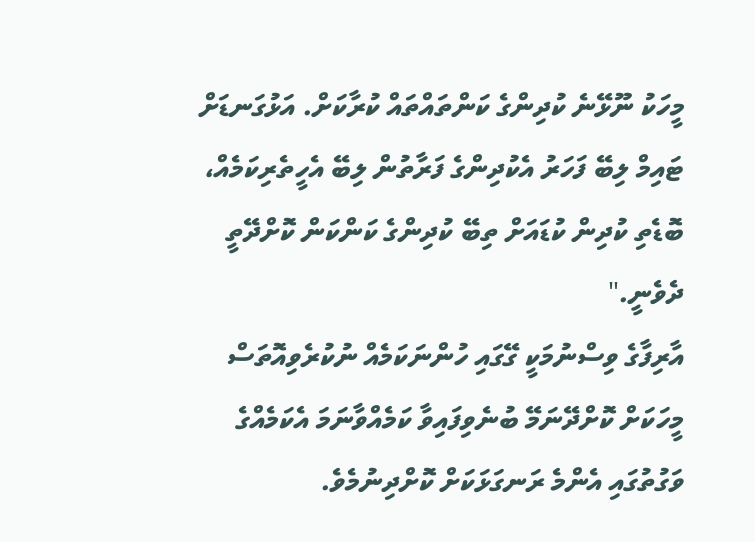މީހަކު ނޫޅޭނެ ކުދިންގެ ކަންތައްތައް ކުރާކަށް. އަޅުގަނޑަށް ޓައިމް ލިބޭ ފަހަރު އެކުދިންގެ ފަރާތުން ލިބޭ އެހީތެރިކަމެއް، ބޮޑެތި ކުދިން ކުޑައަށް ތިބޭ ކުދިންގެ ކަންކަން ކޮށްދޭތީ ދެވެނީ."
އާރިފާގެ ވިސްނުމަކީ ގޭގައި ހުންނަކަމެއް ނުކުރެވިއޮތަސް މީހަކަށް ކޮށްދޭނަމޭ ބުނެވިފައިވާ ކަމެއްވާނަމަ އެކަމެއްގެ ވަގުތުގައި އެންމެ ރަނގަޅަކަށް ކޮށްދިނުމެވެ.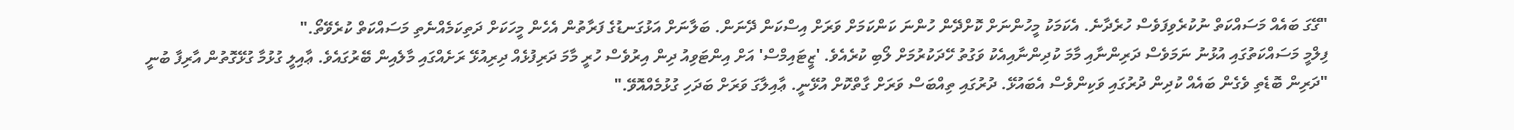"ގޭގަ ބައެއް މަސައްކަތް ނުކުރެވިފަވެސް ހުރެދާނެ. އެކަމަކު މީހުންނަށް ކޮށްދޭން ހުންނަ ކަންކަމަށް ވަރަށް އިސްކަން ދޭނަން. ބަލާނަށް އަޅުގަނޑުގެ ފަރާތުން އެހެން މީހަކަށް ދަތިކަމެއްނެތި މަސައްކަތް ކުރެވޭތޯ."
ފިލްމީ މަސައްކަތުގައި އުޅުނު ނަމަވެސް ދަރިންނާއި މާމަ ކުދިންނާއިއެކު ވަގުތު ހޭދަކުރުމަށް ލޯބި ކުރެއެވެ. 'ޒީޓައިމްސް' އަށް އިންޓަވިއު ދިން އިރުވެސް ހުރީ މާމަ ދަރިފުޅެއް ދިރިއުޅޭ ރަށެއްގައި މާލެއިން ބޭރުގައެވެ. ޢާއިލީ ގުޅުމާ ގުޅޭގޮތުން އާރިފާ ބުނީ "ދަރިން ބޮޑެތި ވެގެން ބައެއް ކުދިން ދުރުގައި ވަކިންވެސް އެބައުޅޭ. ދުރުގައި ތިއްބަސް ވަރަށް ގާތްކޮށް އުޅޭނީ. ޢާއިލާގަ ވަރަށް ބަދަހި ގުޅުމެއްއޮވޭ."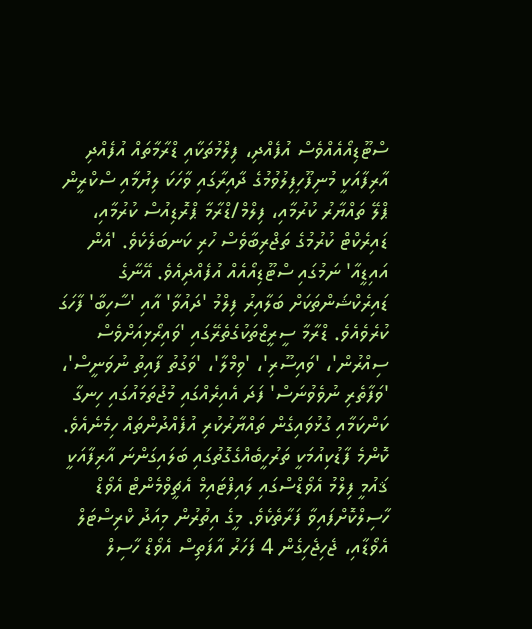ސްޓޫޑިއޯއެއްވެސް އުފެއްދި، ފިލްމުތަކާއި ޑްރާމާތައް އުފެއްދި
އާރިފާއަކީ މުނިފޫހިފިލުވުމުގެ ދާއިރާގައި ވާހަކަ ލިޔުމާއި ސްކްރީން ޕްލޭ ތައްޔާރު ކުރުމާއި، ފިލްމް/ޑްރާމާ ޕްރޮޑިއުސް ކުރުމާއި، ޑައިރެކްޓް ކުރުމުގެ ތަޖްރިބާވެސް ހުރި ކަނބަލެކެވެ. 'އެން އައިޑީއާ' ނަމުގައި ސްޓޫޑިއޯއެއް އުފެއްދިއެވެ. އޭނާގެ ޑައިރެކްޝަންތަކަށް ބަލާއިރު ފިލްމު 'ދައުވާ' އާއި 'ސާހިބާ' ފާހަގަ ކުރެވެއެވެ. ޑްރާމާ ސީރީޒްތަކުގެތެރޭގައި 'ވައިރޯޅިއަށްވެސް ސިއްރުން'، 'ވައިސޫރި'، 'ވިމްލާ'، 'ވަގުތު ފާއިތު ނުވަނީސް'، 'ވަފާތެރި ނުވެވުނަސް' ފަދަ އެއިރެއްގައި މުޖުތަމައުގައި ހިނގާ ކަންކަމާއި ގުޅުވައިގެން ތައްޔާރުކުރި އުފެއްދުންތައް ހިމެނެއެވެ.
ކޮންމެ ފާޑުކިއުމަކީ ތަރުހީބެއްގެގޮތުގައި ބަލައިގަންނަ އާރިފާއަކީ ޤައުމީ ފިލްމު އެވޯޑްސްގައި ލައިފްޓައިމް އެޗީވްމެންޓް އެވޯޑް ހާސިލްކޮށްފައިވާ ފަރާތެކެވެ. މީގެ އިތުރުން މިއަދު ކްރިސްޓަލް އެވޯޑާއި، ޖެހިޖެހިގެން 4 ފަހަރު އާފަތިސް އެވޯޑް ހާސިލް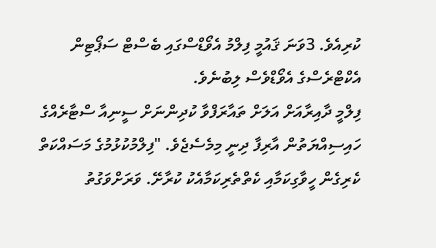ކުރިއެވެ. 3ވަނަ ޤައުމީ ފިލްމު އެވޯޑްސްގައި ބެސްޓް ސަޕޯޓިން އެކްޓްރެސްގެ އެވޯޑްވެސް ލިބުނެވެ.
ފިލްމީ ދާއިރާއަށް އަލަށް ތައާރަފްވާ ކުދިންނަށް ސީނިއާ ސްޓާރެއްގެ ހައިސިއްޔަތުން އާރިފާ ދިނީ މިމެސެޖެވެ. "ފިލްމުކުޅުމުގެ މަސައްކަތް ކެރިގެން ހީވާގިކަމާއި ކެތްތެރިކަމާއެކު ކުރާށޭ. ވަރަށްވަގުތު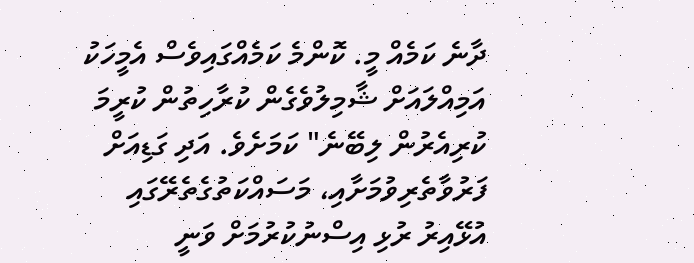ދާނެ ކަމެއް މީ. ކޮންމެ ކަމެއްގައިވެސް އެމީހަކު އަމިއްލައަށް ޝާމިލުވެގެން ކުރާހިތުން ކުރީމަ ކުރިއެރުން ލިބޭނެ" ކަމަށެވެ. އަދި ގަޑިއަށް ފަރުވާތެރިވުމަށާއި، މަސައްކަތުގެތެރޭގައި އުޅޭއިރު ރުޅި އިސްނުކުރުމަށް ވަނީ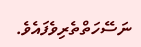ނަސޭހަތްތެރިވެފައެވެ.